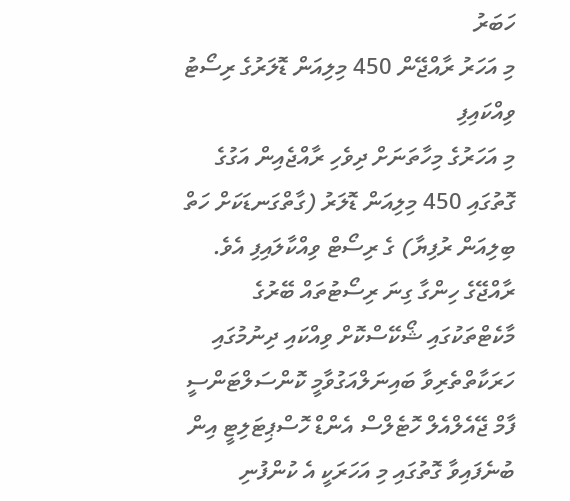ހަބަރު
މި އަހަރު ރާއްޖޭން 450 މިލިއަން ޑޮލަރުގެ ރިސޯޓު ވިއްކައިފި
މި އަހަރުގެ މިހާތަނަށް ދިވެހި ރާއްޖެއިން އަގުގެ ގޮތުގައި 450 މިލިއަން ޑޮލަރު (ގާތްގަނޑަކަށް ހަތް ބިލިއަން ރުފިޔާ) ގެ ރިސޯޓް ވިއްކާލައިފި އެވެ.
ރާއްޖޭގެ ހިންގާ ގިނަ ރިސޯޓުތައް ބޭރުގެ މާކެޓްތަކުގައި ޝޯކޭސްކޮށް ވިއްކައި ދިނުމުގައި ހަރަކާތްތެރިވާ ބައިނަލްއަގުވާމީ ކޮންސަލްޓަންސީ ފާމް ޖޭއެލްއެލް ހޮޓެލްސް އެންޑް ހޮސްޕިޓަލިޓީ އިން ބުނެފައިވާ ގޮތުގައި މި އަހަރަކީ އެ ކުންފުނި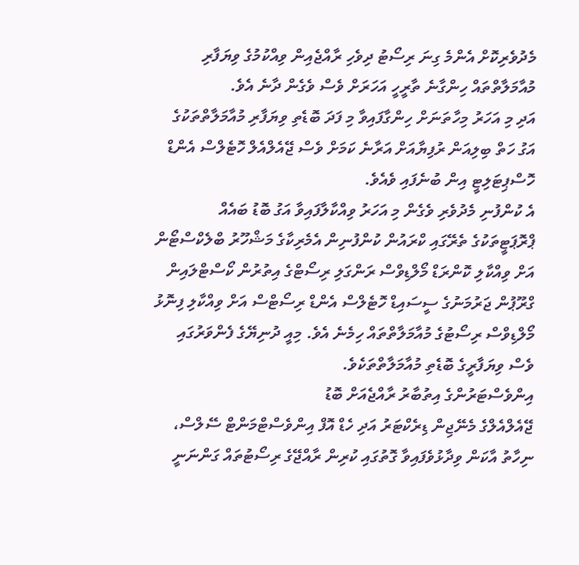މެދުވެރިކޮށް އެންމެ ގިނަ ރިސޯޓު ދިވެހި ރާއްޖެއިން ވިއްކުމުގެ ވިޔަފާރި މުއާމަލާތްތައް ހިންގާނެ ތާރީހީ އަހަރަށް ވެސް ވެގެން ދާނެ އެވެ.
އަދި މި އަހަރު މިހާތަނަށް ހިންގާފައިވާ މި ފަދަ ބޮޑެތި ވިޔަފާރި މުއާމަލާތްތަކުގެ އަގު ހަތް ބިލިއަން ރުފިޔާއަށް އަރާނެ ކަމަށް ވެސް ޖޭއެލްއެލް ހޮޓެލްސް އެންޑް ހޮސްޕިޓަލިޓީ އިން ބުނެފައި ވެއެވެ.
އެ ކުންފުނި މެދުވެރި ވެގެން މި އަހަރު ވިއްކާލާފައިވާ އަގު ބޮޑު ބައެއް ޕްރޮޕަޓީތަކުގެ ތެރޭގައި ކްރައުން ކުންފުނިން އެމެރިކާގެ މަޝްހޫރު ބްލެކްސްޓޯން އަށް ވިއްކާލި ކޮންރަޑް މޯލްޑިވްސް ރަންގަލި ރިސޯޓްގެ އިތުރުން ކޯސްޓްލައިން ގްރޫޕުން ޖަރުމަނުގެ ސީސައިޑް ހޮޓެލްސް އެންޑް ރިސޯޓްސް އަށް ވިއްކާލި ފިނޮޅު މޯލްޑިވްސް ރިސޯޓުގެ މުއާމަލާތްތައް ހިމެނެ އެވެ. މިއީ ދުނިޔޭގެ ފެންވަރުގައި ވެސް ވިޔަފާރީގެ ބޮޑެތި މުއާމަލާތްތަކެވެ.
އިންވެސްޓަރުންގެ އިތުބާރު ރާއްޖެއަށް ބޮޑު
ޖޭއެލްއެލްގެ މެނޭޖިން ޑިރެކްޓަރު އަދި ހެޑް އޮފް އިންވެސްޓްމަންޓް ސޭލްސް، ނިހާތު އާކަން ވިދާޅުވެފައިވާ ގޮތުގައި ކުރިން ރާއްޖޭގެ ރިސޯޓުތައް ގަންނަނީ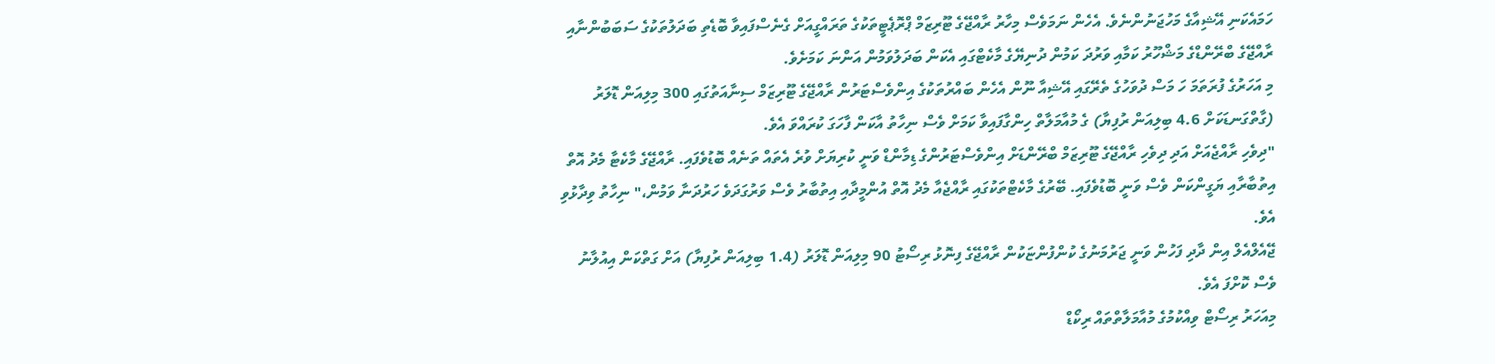ހަމައެކަނި އޭޝިއާގެ މަހުޖަނުންނެވެ. އެހެން ނަމަވެސް މިހާރު ރާއްޖޭގެ ޓޫރިޒަމް ޕްރޮޕެޓީތަކުގެ ތަރައްގީއަށް ގެނެސްފައިވާ ބޮޑެތި ބަދަލުތަކުގެ ސަބަބުންނާއި ރާއްޖޭގެ ބްރޭންޑްގެ މަޝްހޫރު ކަމާއި ވަރުދަ ކަމުން ދުނިޔޭގެ މާކެޓްގައި އެކަން ބަދަލުވަމުން އަންނަ ކަމަށެވެ.
މި އަހަރުގެ ފުރަތަމަ ހަ މަސް ދުވަހުގެ ތެރޭގައި އޭޝިއާ ނޫން އެހެން ބައްރުތަކުގެ އިންވެސްޓަރުން ރާއްޖޭގެ ޓޫރިޒަމް ސިނާއަތުގައި 300 މިލިއަން ޑޮލަރު (ގާތްގަނޑަކަށް 4.6 ބިލިއަން ރުފިޔާ) ގެ މުއާމަލާތް ހިންގާފައިވާ ކަމަށް ވެސް ނިހާތު އާކަން ފާހަގަ ކުރައްވަ އެވެ.
"ދިވެހި ރާއްޖެއަށް އަދި ދިވެހި ރާއްޖޭގެ ޓޫރިޒަމް ބްރޭންޑަށް އިންވެސްޓަރުންގެ ޑިމާންޑް ވަނީ ކުރިޔަށް ވުރެ އެތައް ތަނެއް ބޮޑުވެފައި. ރާއްޖޭގެ މާކެޓާ މެދު އޮތް އިތުބާރާއި ޔަގީންކަން ވެސް ވަނީ ބޮޑުވެފައި. ބޭރުގެ މާކެޓްތަކުގައި ރާއްޖެއާ މެދު އޮތް އުންމީދާއި އިތުބާރު ވެސް ވަރުގަދަވެ ހަރުދަނާ ވަމުން،" ނިހާތު ވިދާޅުވި އެވެ.
ޖޭއެލްއެލް އިން ދާދި ފަހުން ވަނީ ޖަރުމަނުގެ ކުންފުންޏަކުން ރާއްޖޭގެ ފިނޮޅު ރިސޯޓު 90 މިލިއަން ޑޮލަރު (1.4 ބިލިއަން ރުފިޔާ) އަށް ގަތްކަން އިއުލާނު ވެސް ކޮށްފަ އެވެ.
މިއަހަރު ރިސޯޓް ވިއްކުމުގެ މުއާމަލާތްތައް ރިކޯޑް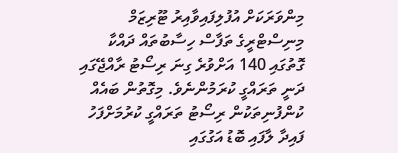މިންވަރަކަށް އުފުލިފައިވާއިރު ޓޫރިޒަމް މިނިސްޓްރީގެ ތަފާސް ހިސާބުތައް ދައްކާ ގޮތުގައި 140 އަށްވުރެ ގިނަ ރިސޯޓު ރާއްޖޭގައި ދަނީ ތަރައްގީ ކުރަމުންނެވެ. މިގޮތުން ބައެއް ކުންފުނިތަކުން ރިސޯޓު ތަރައްގީ ކުރުމަށްފަހު ފައިދާ ލާފައި ބޮޑު އަގުގައި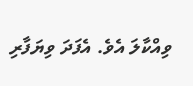ވިއްކާލަ އެވެ. އެފަދަ ވިޔަފާރި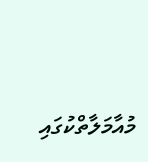މުއާމަލާތްކުގައި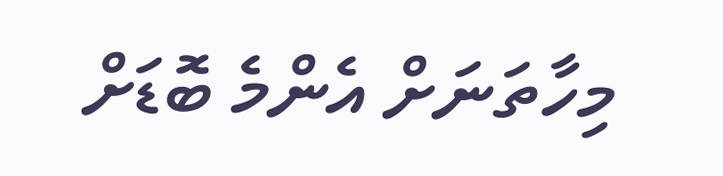މިހާތަނަށް އެންމެ ބޮޑަށް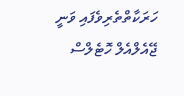ހަރަކާތްތެރިވެފައި ވަނީ ޖޭއެލްއެލް ހޮޓެލްސް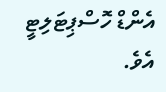އެންޑް ހޮސްޕިޓަލިޓީ އެވެ.